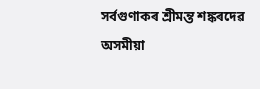সৰ্বগুণাকৰ শ্ৰীমন্ত শঙ্কৰদেৱ অসমীয়া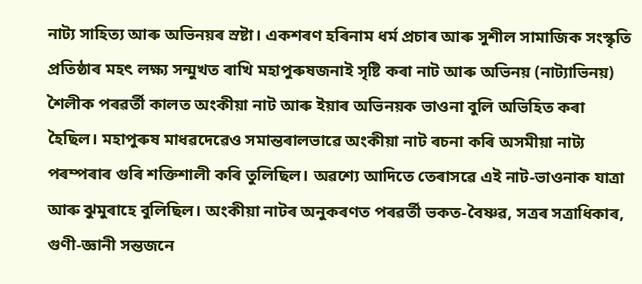নাট্য সাহিত্য আৰু অভিনয়ৰ স্ৰষ্টা। একশৰণ হৰিনাম ধৰ্ম প্ৰচাৰ আৰু সুশীল সামাজিক সংস্কৃতি প্ৰতিষ্ঠাৰ মহৎ লক্ষ্য সন্মুখত ৰাখি মহাপুৰুষজনাই সৃষ্টি কৰা নাট আৰু অভিনয় (নাট্যাভিনয়) শৈলীক পৰৱৰ্তী কালত অংকীয়া নাট আৰু ইয়াৰ অভিনয়ক ভাওনা বুলি অভিহিত কৰা হৈছিল। মহাপুৰুষ মাধৱদেৱেও সমান্তৰালভাৱে অংকীয়া নাট ৰচনা কৰি অসমীয়া নাট্য পৰম্পৰাৰ গুৰি শক্তিশালী কৰি তুলিছিল। অৱশ্যে আদিতে তেৰাসৱে এই নাট-ভাওনাক যাত্ৰা আৰু ঝুমুৰাহে বুলিছিল। অংকীয়া নাটৰ অনুকৰণত পৰৱৰ্তী ভকত-বৈষ্ণৱ, সত্ৰৰ সত্ৰাধিকাৰ, গুণী-জ্ঞানী সন্তজনে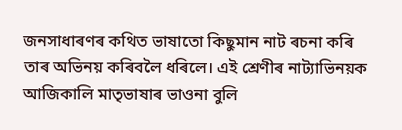জনসাধাৰণৰ কথিত ভাষাতো কিছুমান নাট ৰচনা কৰি তাৰ অভিনয় কৰিবলৈ ধৰিলে। এই শ্ৰেণীৰ নাট্যাভিনয়ক আজিকালি মাতৃভাষাৰ ভাওনা বুলি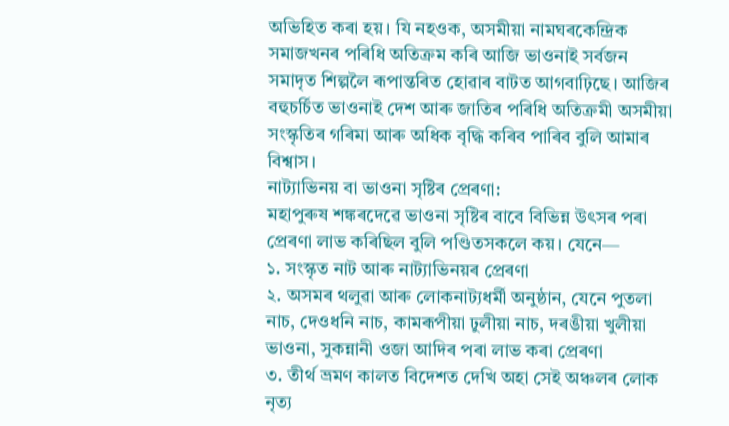অভিহিত কৰা হয়। যি নহওক, অসমীয়া নামঘৰকেন্দ্ৰিক সমাজখনৰ পৰিধি অতিক্ৰম কৰি আজি ভাওনাই সৰ্বজন সমাদৃত শিল্পলৈ ৰূপান্তৰিত হোৱাৰ বাটত আগবাঢ়িছে। আজিৰ বহুচৰ্চিত ভাওনাই দেশ আৰু জাতিৰ পৰিধি অতিক্ৰমী অসমীয়া সংস্কৃতিৰ গৰিমা আৰু অধিক বৃদ্ধি কৰিব পাৰিব বুলি আমাৰ বিশ্বাস।
নাট্যাভিনয় বা ভাওনা সৃষ্টিৰ প্ৰেৰণা:
মহাপুৰুষ শঙ্কৰদেৱে ভাওনা সৃষ্টিৰ বাবে বিভিন্ন উৎসৰ পৰা প্ৰেৰণা লাভ কৰিছিল বুলি পণ্ডিতসকলে কয়। যেনে—
১. সংস্কৃত নাট আৰু নাট্যাভিনয়ৰ প্ৰেৰণা
২. অসমৰ থলুৱা আৰু লোকনাট্যধৰ্মী অনুষ্ঠান, যেনে পুতলা নাচ, দেওধনি নাচ, কামৰূপীয়া ঢুলীয়া নাচ, দৰঙীয়া খুলীয়া ভাওনা, সুকন্নানী ওজা আদিৰ পৰা লাভ কৰা প্ৰেৰণা
৩. তীৰ্থ ভ্ৰমণ কালত বিদেশত দেখি অহা সেই অঞ্চলৰ লোক নৃত্য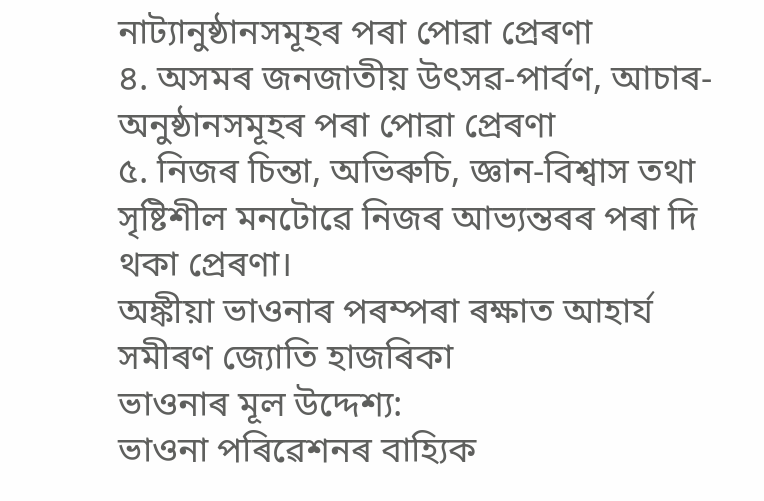নাট্যানুষ্ঠানসমূহৰ পৰা পোৱা প্ৰেৰণা
৪. অসমৰ জনজাতীয় উৎসৱ-পাৰ্বণ, আচাৰ-অনুষ্ঠানসমূহৰ পৰা পোৱা প্ৰেৰণা
৫. নিজৰ চিন্তা, অভিৰুচি, জ্ঞান-বিশ্বাস তথা সৃষ্টিশীল মনটোৱে নিজৰ আভ্যন্তৰৰ পৰা দি থকা প্ৰেৰণা।
অঙ্কীয়া ভাওনাৰ পৰম্পৰা ৰক্ষাত আহাৰ্য
সমীৰণ জ্যোতি হাজৰিকা
ভাওনাৰ মূল উদ্দেশ্য:
ভাওনা পৰিৱেশনৰ বাহ্যিক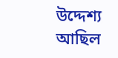উদ্দেশ্য আছিল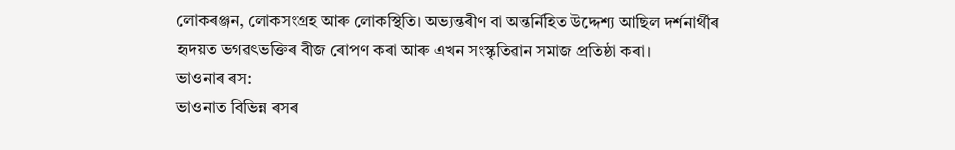লোকৰঞ্জন, লোকসংগ্ৰহ আৰু লোকস্থিতি। অভ্যন্তৰীণ বা অন্তৰ্নিহিত উদ্দেশ্য আছিল দৰ্শনাৰ্থীৰ হৃদয়ত ভগৱৎভক্তিৰ বীজ ৰোপণ কৰা আৰু এখন সংস্কৃতিৱান সমাজ প্ৰতিষ্ঠা কৰা।
ভাওনাৰ ৰস:
ভাওনাত বিভিন্ন ৰসৰ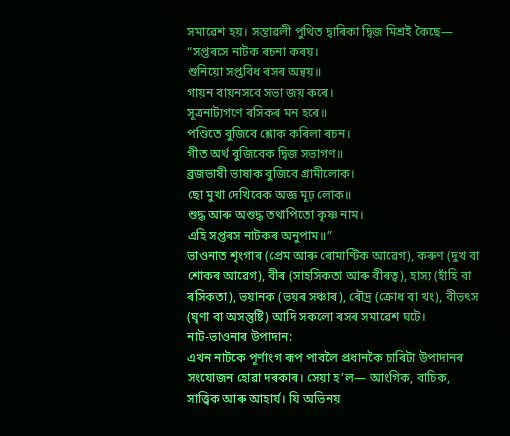সমাৱেশ হয়। সন্তাৱলী পুথিত দ্বাৰিকা দ্বিজ মিশ্ৰই কৈছে—
“সপ্তৰসে নাটক ৰচনা কৰয়।
শুনিয়ো সপ্তবিধ ৰসৰ অন্বয়॥
গায়ন বায়নসবে সভা জয় কৰে।
সূত্ৰনাট্যগণে ৰসিকৰ মন হৰে॥
পণ্ডিতে বুজিবে শ্লোক কৰিলা ৰচন।
গীত অৰ্থ বুজিবেক দ্বিজ সভাগণ॥
ব্ৰজভাষী ভাষাক বুজিবে গ্ৰামীলোক।
ছো মুখা দেখিবেক অজ্ঞ মূঢ় লোক॥
শুদ্ধ আৰু অশুদ্ধ তথাপিতো কৃষ্ণ নাম।
এহি সপ্তৰস নাটকৰ অনুপাম॥”
ভাওনাত শৃংগাৰ (প্ৰেম আৰু ৰোমাণ্টিক আৱেগ), কৰুণ (দুখ বা শোকৰ আৱেগ), বীৰ (সাহসিকতা আৰু বীৰত্ব), হাস্য (হাঁহি বা ৰসিকতা), ভয়ানক (ভয়ৰ সঞ্চাৰ), ৰৌদ্ৰ (ক্ৰোধ বা খং), বীভৎস (ঘৃণা বা অসন্তুষ্টি) আদি সকলো ৰসৰ সমাৱেশ ঘটে।
নাট-ভাওনাৰ উপাদান:
এখন নাটকে পূৰ্ণাংগ ৰূপ পাবলৈ প্ৰধানকৈ চাৰিটা উপাদানৰ সংযোজন হোৱা দৰকাৰ। সেয়া হ’ল— আংগিক, বাচিক, সাত্ত্বিক আৰু আহাৰ্য। যি অভিনয়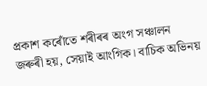প্ৰকাশ কৰোঁতে শৰীৰৰ অংগ সঞ্চালন জৰুৰী হয়, সেয়াই আংগিক। বাচিক অভিনয়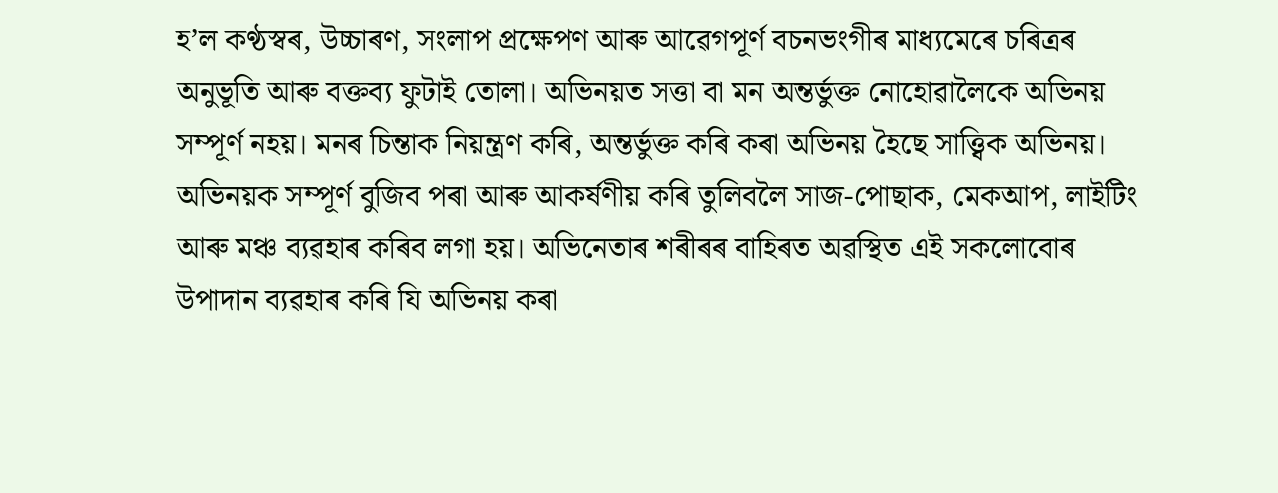হ’ল কণ্ঠস্বৰ, উচ্চাৰণ, সংলাপ প্ৰক্ষেপণ আৰু আৱেগপূৰ্ণ বচনভংগীৰ মাধ্যমেৰে চৰিত্ৰৰ অনুভূতি আৰু বক্তব্য ফুটাই তোলা। অভিনয়ত সত্তা বা মন অন্তৰ্ভুক্ত নোহোৱালৈকে অভিনয় সম্পূৰ্ণ নহয়। মনৰ চিন্তাক নিয়ন্ত্ৰণ কৰি, অন্তৰ্ভুক্ত কৰি কৰা অভিনয় হৈছে সাত্ত্বিক অভিনয়। অভিনয়ক সম্পূৰ্ণ বুজিব পৰা আৰু আকৰ্ষণীয় কৰি তুলিবলৈ সাজ-পোছাক, মেকআপ, লাইটিং আৰু মঞ্চ ব্যৱহাৰ কৰিব লগা হয়। অভিনেতাৰ শৰীৰৰ বাহিৰত অৱস্থিত এই সকলোবোৰ উপাদান ব্যৱহাৰ কৰি যি অভিনয় কৰা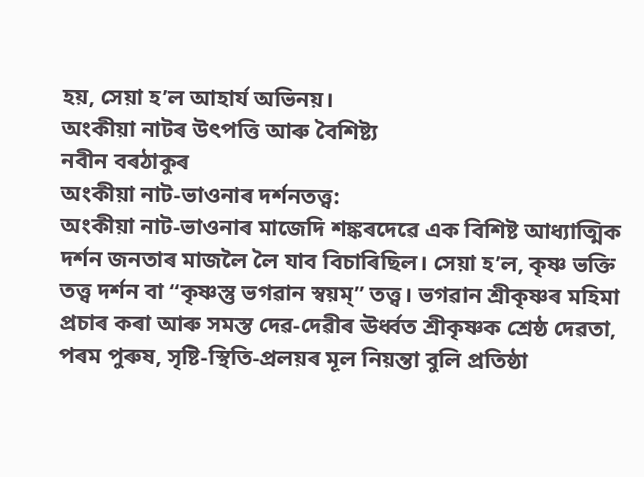হয়, সেয়া হ’ল আহাৰ্য অভিনয়।
অংকীয়া নাটৰ উৎপত্তি আৰু বৈশিষ্ট্য
নবীন বৰঠাকুৰ
অংকীয়া নাট-ভাওনাৰ দৰ্শনতত্ত্ব:
অংকীয়া নাট-ভাওনাৰ মাজেদি শঙ্কৰদেৱে এক বিশিষ্ট আধ্যাত্মিক দৰ্শন জনতাৰ মাজলৈ লৈ যাব বিচাৰিছিল। সেয়া হ’ল, কৃষ্ণ ভক্তি তত্ত্ব দৰ্শন বা “কৃষ্ণস্তু ভগৱান স্বয়ম্” তত্ত্ব। ভগৱান শ্ৰীকৃষ্ণৰ মহিমা প্ৰচাৰ কৰা আৰু সমস্ত দেৱ-দেৱীৰ ঊৰ্ধ্বত শ্ৰীকৃষ্ণক শ্ৰেষ্ঠ দেৱতা, পৰম পুৰুষ, সৃষ্টি-স্থিতি-প্ৰলয়ৰ মূল নিয়ন্তা বুলি প্ৰতিষ্ঠা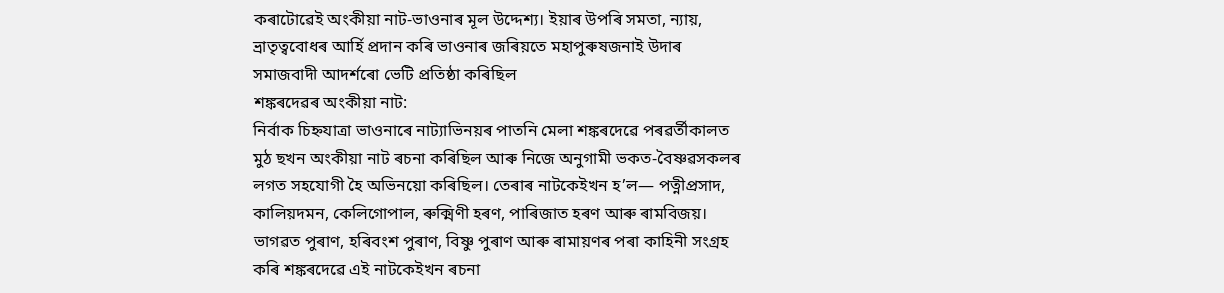কৰাটোৱেই অংকীয়া নাট-ভাওনাৰ মূল উদ্দেশ্য। ইয়াৰ উপৰি সমতা, ন্যায়, ভ্ৰাতৃত্ববোধৰ আৰ্হি প্ৰদান কৰি ভাওনাৰ জৰিয়তে মহাপুৰুষজনাই উদাৰ সমাজবাদী আদৰ্শৰো ভেটি প্ৰতিষ্ঠা কৰিছিল
শঙ্কৰদেৱৰ অংকীয়া নাট:
নিৰ্বাক চিহ্নযাত্ৰা ভাওনাৰে নাট্যাভিনয়ৰ পাতনি মেলা শঙ্কৰদেৱে পৰৱৰ্তীকালত মুঠ ছখন অংকীয়া নাট ৰচনা কৰিছিল আৰু নিজে অনুগামী ভকত-বৈষ্ণৱসকলৰ লগত সহযোগী হৈ অভিনয়ো কৰিছিল। তেৰাৰ নাটকেইখন হ’ল— পত্নীপ্ৰসাদ, কালিয়দমন, কেলিগোপাল, ৰুক্মিণী হৰণ, পাৰিজাত হৰণ আৰু ৰামবিজয়। ভাগৱত পুৰাণ, হৰিবংশ পুৰাণ, বিষ্ণু পুৰাণ আৰু ৰামায়ণৰ পৰা কাহিনী সংগ্ৰহ কৰি শঙ্কৰদেৱে এই নাটকেইখন ৰচনা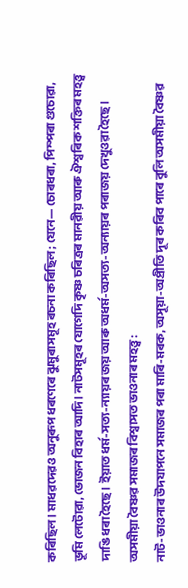কৰিছিল। মাধৱদেৱও অনুৰূপ ধৰণেৰে ঝুমুৰাসমূহ ৰচনা কৰিছিল; যেনে— চোৰধৰা, পিম্পৰা গুচোৱা, ভূমি লেটোৱা, ভোজন বিহাৰ আদি। নাটসমূহৰ যোগেদি কৃষ্ণ চৰিত্ৰৰ মানৱীয় আৰু ঐশ্বৰিক শক্তিৰ মহত্ত্ব দাঙি ধৰা হৈছে। ইয়াত ধৰ্ম-সত্য-ন্যায়ৰ জয় আৰু অধৰ্ম-অসত্য-অন্যায়ৰ পৰাজয় দেখুওৱা হৈছে।
অসমীয়া বৈষ্ণৱ সমাজৰ বিশ্বাসত ভাওনাৰ মহত্ত্ব:
নাট-ভাওনাৰ উদযাপনে সমাজৰ পৰা মাৰি-মৰক, অসূয়া-অপ্ৰীতি দূৰ কৰিব পাৰে বুলি অসমীয়া বৈষ্ণৱ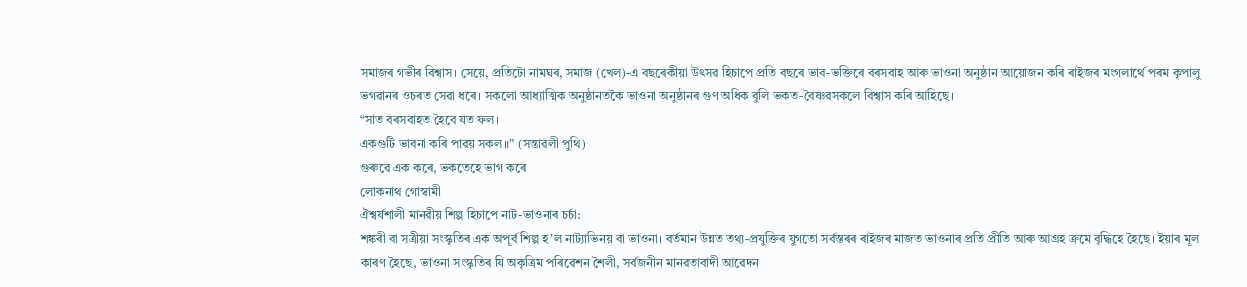সমাজৰ গভীৰ বিশ্বাস। সেয়ে, প্ৰতিটো নামঘৰ, সমাজ (খেল)-এ বছৰেকীয়া উৎসৱ হিচাপে প্ৰতি বছৰে ভাব-ভক্তিৰে বৰসবাহ আৰু ভাওনা অনুষ্ঠান আয়োজন কৰি ৰাইজৰ মংগলাৰ্থে পৰম কৃপালু ভগৱানৰ ওচৰত সেৱা ধৰে। সকলো আধ্যাত্মিক অনুষ্ঠানতকৈ ভাওনা অনুষ্ঠানৰ গুণ অধিক বুলি ভকত-বৈষ্ণৱসকলে বিশ্বাস কৰি আহিছে।
“সাত বৰসবাহত হৈবে যত ফল।
একগুটি ভাবনা কৰি পাৱয় সকল॥” (সন্তাৱলী পুথি)
গুৰুৱে এক কৰে, ভকতেহে ভাগ কৰে
লোকনাথ গোস্বামী
ঐশ্বৰ্যশালী মানৱীয় শিল্প হিচাপে নাট-ভাওনাৰ চৰ্চা:
শঙ্কৰী বা সত্ৰীয়া সংস্কৃতিৰ এক অপূৰ্ব শিল্প হ’ল নাট্যাভিনয় বা ভাওনা। বৰ্তমান উন্নত তথ্য-প্ৰযুক্তিৰ যুগতো সৰ্বস্তৰৰ ৰাইজৰ মাজত ভাওনাৰ প্ৰতি প্ৰীতি আৰু আগ্ৰহ ক্ৰমে বৃদ্ধিহে হৈছে। ইয়াৰ মূল কাৰণ হৈছে, ভাওনা সংস্কৃতিৰ যি অকৃত্ৰিম পৰিৱেশন শৈলী, সৰ্বজনীন মানৱতাবাদী আৱেদন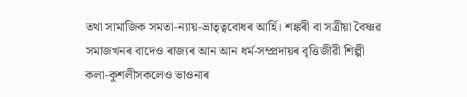তথা সামাজিক সমতা-ন্যায়-ভ্ৰাতৃত্ববোধৰ আৰ্হি। শঙ্কৰী বা সত্ৰীয়া বৈষ্ণৱ সমাজখনৰ বাদেও ৰাজ্যৰ আন আন ধৰ্ম-সম্প্ৰদায়ৰ বৃত্তিজীৱী শিল্পী কলা-কুশলীসকলেও ভাওনাৰ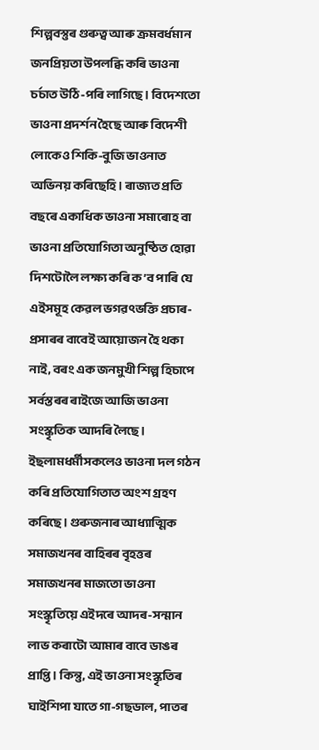শিল্পবস্তুৰ গুৰুত্ব আৰু ক্ৰমবৰ্ধমান জনপ্ৰিয়তা উপলব্ধি কৰি ভাওনা চৰ্চাত উঠি-পৰি লাগিছে। বিদেশতো ভাওনা প্ৰদৰ্শন হৈছে আৰু বিদেশী লোকেও শিকি-বুজি ভাওনাত অভিনয় কৰিছেহি। ৰাজ্যত প্ৰতি বছৰে একাধিক ভাওনা সমাৰোহ বা ভাওনা প্ৰতিযোগিতা অনুষ্ঠিত হোৱা দিশটোলৈ লক্ষ্য কৰি ক’ব পাৰি যে এইসমূহ কেৱল ভগৱৎভক্তি প্ৰচাৰ-প্ৰসাৰৰ বাবেই আয়োজন হৈ থকা নাই, বৰং এক জনমুখী শিল্প হিচাপে সৰ্বস্তৰৰ ৰাইজে আজি ভাওনা সংস্কৃতিক আদৰি লৈছে। ইছলামধৰ্মীসকলেও ভাওনা দল গঠন কৰি প্ৰতিযোগিতাত অংশ গ্ৰহণ কৰিছে। গুৰুজনাৰ আধ্যাত্মিক সমাজখনৰ বাহিৰৰ বৃহত্তৰ সমাজখনৰ মাজতো ভাওনা সংস্কৃতিয়ে এইদৰে আদৰ-সন্মান লাভ কৰাটো আমাৰ বাবে ডাঙৰ প্ৰাপ্তি। কিন্তু, এই ভাওনা সংস্কৃতিৰ ঘাইশিপা যাতে গা-গছডাল, পাতৰ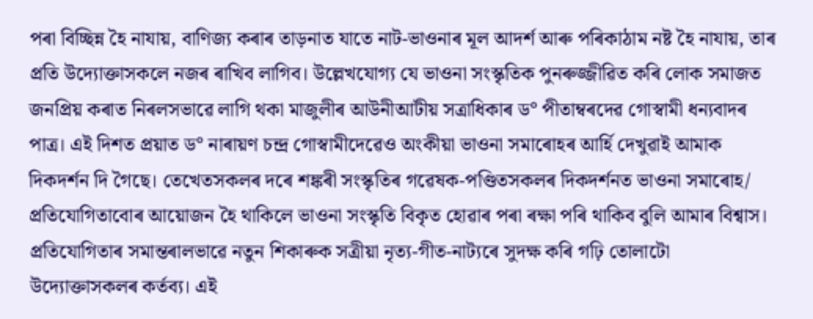পৰা বিচ্ছিন্ন হৈ নাযায়, বাণিজ্য কৰাৰ তাড়নাত যাতে নাট-ভাওনাৰ মূল আদৰ্শ আৰু পৰিকাঠাম নষ্ট হৈ নাযায়, তাৰ প্ৰতি উদ্যোক্তাসকলে নজৰ ৰাখিব লাগিব। উল্লেখযোগ্য যে ভাওনা সংস্কৃতিক পুনৰুজ্জীৱিত কৰি লোক সমাজত জনপ্ৰিয় কৰাত নিৰলসভাৱে লাগি থকা মাজুলীৰ আউনীআটীয় সত্ৰাধিকাৰ ড° পীতাম্বৰদেৱ গোস্বামী ধন্যবাদৰ পাত্ৰ। এই দিশত প্ৰয়াত ড° নাৰায়ণ চন্দ্ৰ গোস্বামীদেৱেও অংকীয়া ভাওনা সমাৰোহৰ আৰ্হি দেখুৱাই আমাক দিকদৰ্শন দি গৈছে। তেখেতসকলৰ দৰে শঙ্কৰী সংস্কৃতিৰ গৱেষক-পণ্ডিতসকলৰ দিকদৰ্শনত ভাওনা সমাৰোহ/ প্ৰতিযোগিতাবোৰ আয়োজন হৈ থাকিলে ভাওনা সংস্কৃতি বিকৃত হোৱাৰ পৰা ৰক্ষা পৰি থাকিব বুলি আমাৰ বিশ্বাস। প্ৰতিযোগিতাৰ সমান্তৰালভাৱে নতুন শিকাৰুক সত্ৰীয়া নৃত্য-গীত-নাট্যৰে সুদক্ষ কৰি গঢ়ি তোলাটো উদ্যোক্তাসকলৰ কৰ্তব্য। এই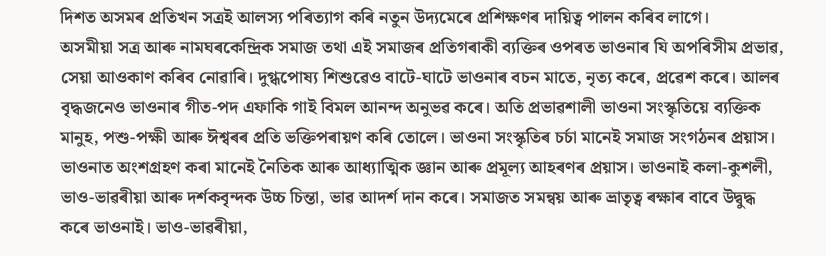দিশত অসমৰ প্ৰতিখন সত্ৰই আলস্য পৰিত্যাগ কৰি নতুন উদ্যমেৰে প্ৰশিক্ষণৰ দায়িত্ব পালন কৰিব লাগে।
অসমীয়া সত্ৰ আৰু নামঘৰকেন্দ্ৰিক সমাজ তথা এই সমাজৰ প্ৰতিগৰাকী ব্যক্তিৰ ওপৰত ভাওনাৰ যি অপৰিসীম প্ৰভাৱ, সেয়া আওকাণ কৰিব নোৱাৰি। দুগ্ধপোষ্য শিশুৱেও বাটে-ঘাটে ভাওনাৰ বচন মাতে, নৃত্য কৰে, প্ৰৱেশ কৰে। আলৰ বৃদ্ধজনেও ভাওনাৰ গীত-পদ এফাকি গাই বিমল আনন্দ অনুভৱ কৰে। অতি প্ৰভাৱশালী ভাওনা সংস্কৃতিয়ে ব্যক্তিক মানুহ, পশু-পক্ষী আৰু ঈশ্বৰৰ প্ৰতি ভক্তিপৰায়ণ কৰি তোলে। ভাওনা সংস্কৃতিৰ চৰ্চা মানেই সমাজ সংগঠনৰ প্ৰয়াস। ভাওনাত অংশগ্ৰহণ কৰা মানেই নৈতিক আৰু আধ্যাত্মিক জ্ঞান আৰু প্ৰমূল্য আহৰণৰ প্ৰয়াস। ভাওনাই কলা-কুশলী, ভাও-ভাৱৰীয়া আৰু দৰ্শকবৃন্দক উচ্চ চিন্তা, ভাৱ আদৰ্শ দান কৰে। সমাজত সমন্বয় আৰু ভ্ৰাতৃত্ব ৰক্ষাৰ বাবে উদ্বুদ্ধ কৰে ভাওনাই। ভাও-ভাৱৰীয়া,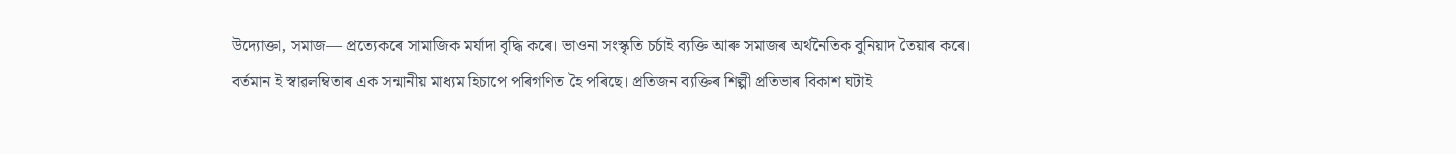উদ্যোক্তা, সমাজ— প্ৰত্যেকৰে সামাজিক মৰ্যাদা বৃদ্ধি কৰে। ভাওনা সংস্কৃতি চৰ্চাই ব্যক্তি আৰু সমাজৰ অৰ্থনৈতিক বুনিয়াদ তৈয়াৰ কৰে। বৰ্তমান ই স্বাৱলম্বিতাৰ এক সন্মানীয় মাধ্যম হিচাপে পৰিগণিত হৈ পৰিছে। প্ৰতিজন ব্যক্তিৰ শিল্পী প্ৰতিভাৰ বিকাশ ঘটাই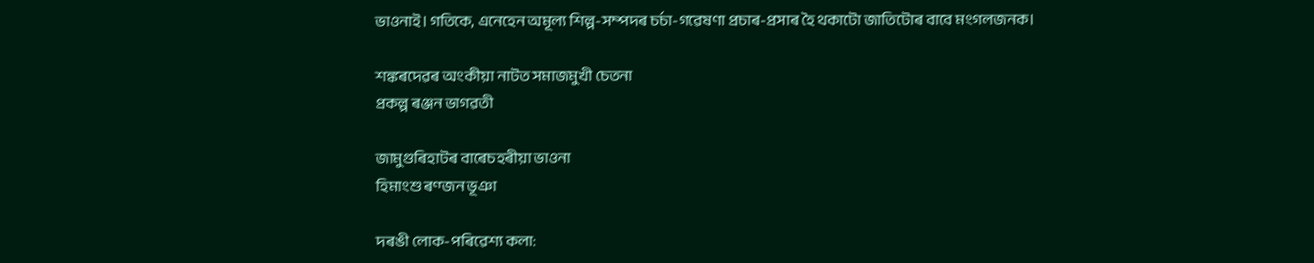ভাওনাই। গতিকে, এনেহেন অমূল্য শিল্প-সম্পদৰ চৰ্চা-গৱেষণা প্ৰচাৰ-প্ৰসাৰ হৈ থকাটো জাতিটোৰ বাবে মংগলজনক।

শঙ্কৰদেৱৰ অংকীয়া নাটত সমাজমুখী চেতনা
প্ৰকল্প ৰঞ্জন ভাগৱতী

জামুগুৰিহাটৰ বাৰেচহৰীয়া ভাওনা
হিমাংশু ৰণ্জন ভূঞা

দৰঙী লোক-পৰিৱেশ্য কলা: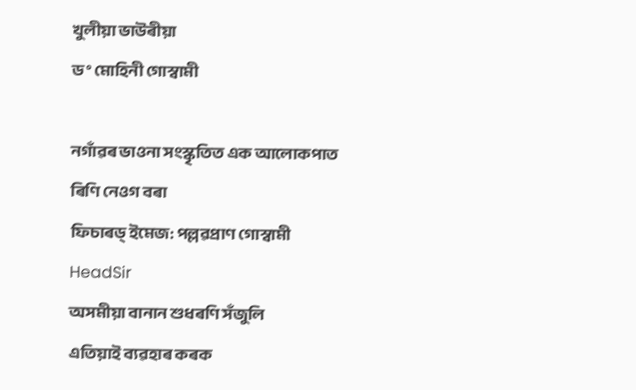খুলীয়া ভাউৰীয়া
ড° মোহিনী গোস্বামী

নগাঁৱৰ ভাওনা সংস্কৃতিত এক আলোকপাত
ৰিণি নেওগ বৰা
ফিচাৰড্ ইমেজ: পল্লৱপ্ৰাণ গোস্বামী
HeadSir
অসমীয়া বানান শুধৰণি সঁজুলি
এতিয়াই ব্যৱহাৰ কৰক